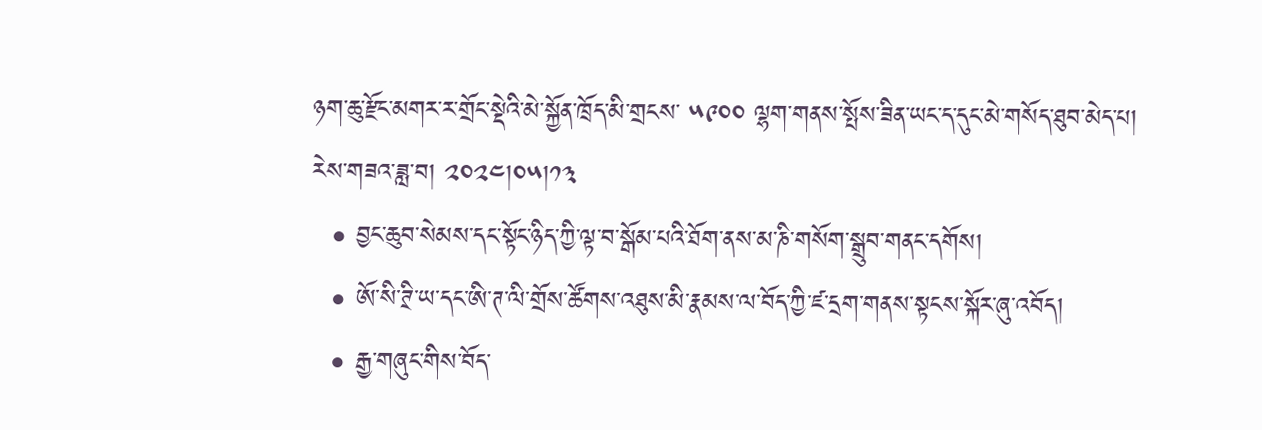ཉག་ཆུ་རྫོང་མགར་ར་གྲོང་སྡེའི་མེ་སྐྱོན་ཁྲོད་མི་གྲངས་ ༥༩༠༠ ལྷག་གནས་སྤོས་ཟིན་ཡང་ད་དུང་མེ་གསོད་ཐུབ་མེད་པ།
རེས་གཟའ་ཟླ་བ། ༢༠༢༤།༠༥།༡༣
  • བྱང་ཆུབ་སེམས་དང་སྟོང་ཉིད་ཀྱི་ལྟ་བ་སྒོམ་པའི་ཐོག་ནས་མ་ཎི་གསོག་སྒྲུབ་གནང་དགོས།
  • ཨོ་སི་ཊྲི་ཡ་དང་ཨི་ཊ་ལི་གྲོས་ཚོགས་འཐུས་མི་རྣམས་ལ་བོད་ཀྱི་ཛ་དྲག་གནས་སྟངས་སྐོར་ཞུ་འབོད།
  • རྒྱ་གཞུང་གིས་བོད་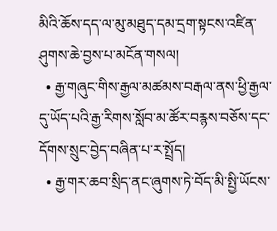མིའི་ཆོས་དད་ལ་མུ་མཐུད་དམ་དྲག་སྟངས་འཛིན་ཤུགས་ཆེ་བྱས་པ་མངོན་གསལ།
  • རྒྱ་གཞུང་གིས་རྒྱལ་མཚམས་བརྒལ་ནས་ཕྱི་རྒྱལ་དུ་ཡོད་པའི་རྒྱ་རིགས་སློབ་མ་ཚོར་བརྙས་བཅོས་དང་དོགས་སྲུང་བྱེད་བཞིན་པ་ར་སྤྲོད།
  • རྒྱ་གར་ཆབ་སྲིད་ནང་ཞུགས་ཏེ་བོད་མི་སྤྱི་ཡོངས་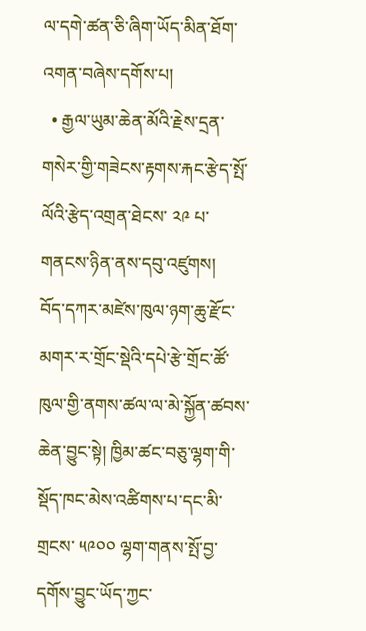ལ་དགེ་ཚན་ཅི་ཞིག་ཡོད་མིན་ཐོག་འགན་བཞེས་དགོས་པ།
  • རྒྱལ་ཡུམ་ཆེན་མོའི་རྗེས་དྲན་གསེར་གྱི་གཟེངས་རྟགས་རྐང་རྩེད་སྤོ་ལོའི་རྩེད་འགྲན་ཐེངས་ ༢༩ པ་གནངས་ཉིན་ནས་དབུ་འཛུགས།
བོད་དཀར་མཛེས་ཁུལ་ཉག་ཆུ་རྫོང་མགར་ར་གྲོང་སྡེའི་དཔེ་རྩེ་གྲོང་ཚོ་ཁུལ་གྱི་ནགས་ཚལ་ལ་མེ་སྐྱོན་ཚབས་ཆེན་བྱུང་སྟེ། ཁྱིམ་ཚང་བཅུ་ལྷག་གི་སྡོད་ཁང་མེས་འཚིགས་པ་དང་མི་གྲངས་ ༥༩༠༠ ལྷག་གནས་སྤོ་བྱ་དགོས་བྱུང་ཡོད་ཀྱང་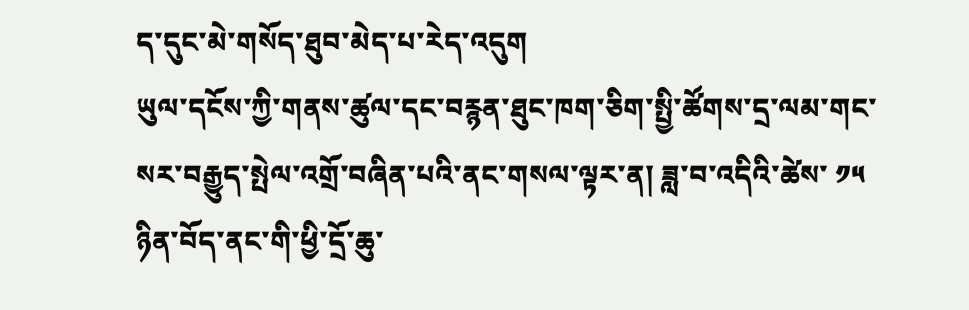ད་དུང་མེ་གསོད་ཐུབ་མེད་པ་རེད་འདུག
ཡུལ་དངོས་ཀྱི་གནས་ཚུལ་དང་བརྙན་ཐུང་ཁག་ཅིག་སྤྱི་ཚོགས་དྲ་ལམ་གང་སར་བརྒྱུད་སྤེལ་འགྲོ་བཞིན་པའི་ནང་གསལ་ལྟར་ན། ཟླ་བ་འདིའི་ཚེས་ ༡༥ ཉིན་བོད་ནང་གི་ཕྱི་དྲོ་ཆུ་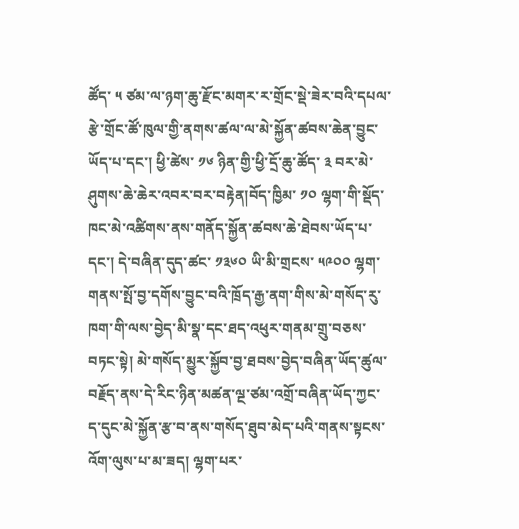ཚོད་ ༥ ཙམ་ལ་ཉག་ཆུ་རྫོང་མགར་ར་གྲོང་སྡེ་ཟེར་བའི་དཔལ་རྩེ་གྲོང་ཚོ་ཁུལ་གྱི་ནགས་ཚལ་ལ་མེ་སྐྱོན་ཚབས་ཆེན་བྱུང་ཡོད་པ་དང་། ཕྱི་ཚེས་ ༡༦ ཉིན་གྱི་ཕྱི་དྲོ་ཆུ་ཚོད་ ༣ བར་མེ་ཤུགས་ཆེ་ཆེར་འབར་བར་བརྟེན།བོད་ཁྱིམ་ ༡༠ ལྷག་གི་སྡོད་ཁང་མེ་འཚིགས་ནས་གནོད་སྐྱོན་ཚབས་ཆེ་ཐེབས་ཡོད་པ་དང་། དེ་བཞིན་དུད་ཚང་ ༡༣༦༠ ཡི་མི་གྲངས་ ༥༩༠༠ ལྷག་གནས་སྤོ་བྱ་དགོས་བྱུང་བའི་ཁྲོད་རྒྱ་ནག་གིས་མེ་གསོད་རུ་ཁག་གི་ལས་བྱེད་མི་སྣ་དང་ཐད་འཕུར་གནམ་གྲུ་བཅས་བཏང་སྟེ། མེ་གསོད་མྱུར་སྐྱོབ་བྱ་ཐབས་བྱེད་བཞིན་ཡོད་ཚུལ་བརྗོད་ནས་དེ་རིང་ཉིན་མཚན་ལྔ་ཙམ་འགྲོ་བཞིན་ཡོད་ཀྱང་ད་དུང་མེ་སྐྱོན་རྩ་བ་ནས་གསོད་ཐུབ་མེད་པའི་གནས་སྟངས་འོག་ལུས་པ་མ་ཟད། ལྷག་པར་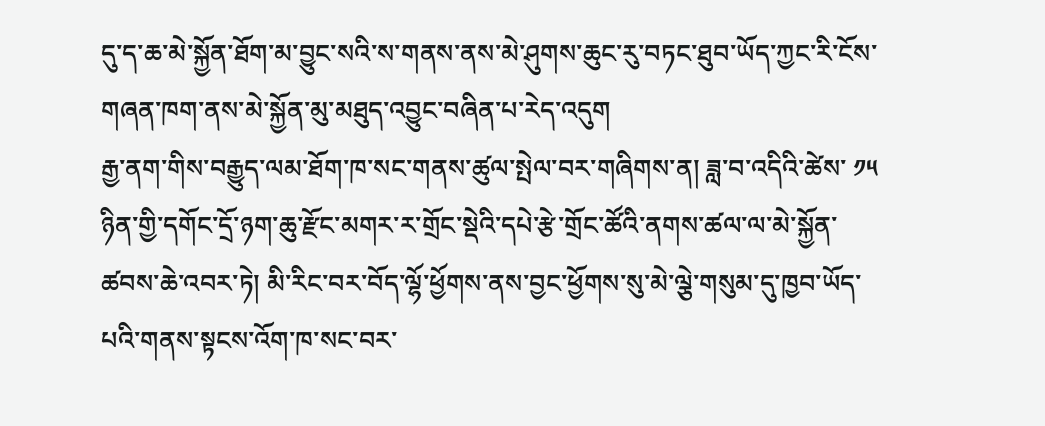དུ་ད་ཆ་མེ་སྐྱོན་ཐོག་མ་བྱུང་སའི་ས་གནས་ནས་མེ་ཤུགས་ཆུང་རུ་བཏང་ཐུབ་ཡོད་ཀྱང་རི་ངོས་གཞན་ཁག་ནས་མེ་སྐྱོན་མུ་མཐུད་འབྱུང་བཞིན་པ་རེད་འདུག
རྒྱ་ནག་གིས་བརྒྱུད་ལམ་ཐོག་ཁ་སང་གནས་ཚུལ་སྤེལ་བར་གཞིགས་ན། ཟླ་བ་འདིའི་ཚེས་ ༡༥ ཉིན་གྱི་དགོང་དྲོ་ཉག་ཆུ་རྫོང་མགར་ར་གྲོང་སྡེའི་དཔེ་རྩེ་གྲོང་ཚོའི་ནགས་ཚལ་ལ་མེ་སྐྱོན་ཚབས་ཆེ་འབར་ཏེ། མི་རིང་བར་བོད་ལྷོ་ཕྱོགས་ནས་བྱང་ཕྱོགས་སུ་མེ་ལྕེ་གསུམ་དུ་ཁྱབ་ཡོད་པའི་གནས་སྟངས་འོག་ཁ་སང་བར་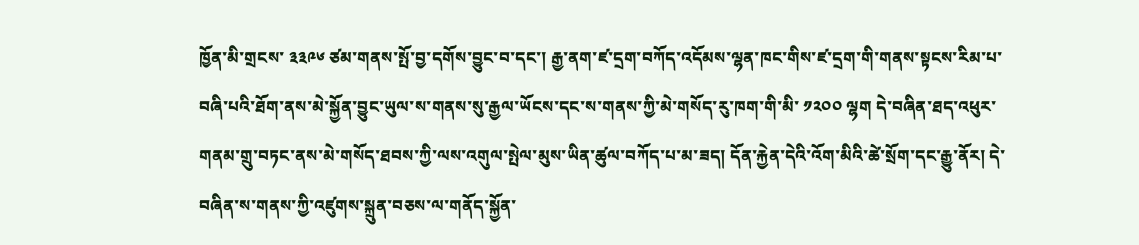ཁྱོན་མི་གྲངས་ ༣༣༩༦ ཙམ་གནས་སྤོ་བྱ་དགོས་བྱུང་བ་དང་། རྒྱ་ནག་ཛ་དྲག་བཀོད་འདོམས་ལྷན་ཁང་གིས་ཛ་དྲག་གི་གནས་སྟངས་རིམ་པ་བཞི་པའི་ཐོག་ནས་མེ་སྐྱོན་བྱུང་ཡུལ་ས་གནས་སུ་རྒྱལ་ཡོངས་དང་ས་གནས་ཀྱི་མེ་གསོད་རུ་ཁག་གི་མི་ ༡༢༠༠ ལྷག དེ་བཞིན་ཐད་འཕུར་གནམ་གྲུ་བཏང་ནས་མེ་གསོད་ཐབས་ཀྱི་ལས་འགུལ་སྤེལ་མུས་ཡིན་ཚུལ་བཀོད་པ་མ་ཟད། དོན་རྐྱེན་དེའི་འོག་མིའི་ཚེ་སྲོག་དང་རྒྱུ་ནོར། དེ་བཞིན་ས་གནས་ཀྱི་འཛུགས་སྐྲུན་བཅས་ལ་གནོད་སྐྱོན་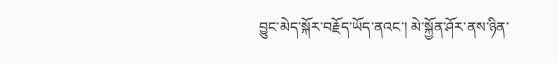བྱུང་མེད་སྐོར་བརྗོད་ཡོད་ནའང་། མེ་སྐྱོན་ཤོར་ནས་ཉིན་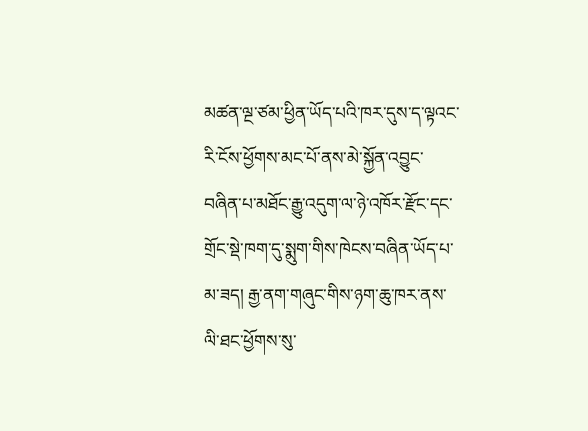མཚན་ལྔ་ཙམ་ཕྱིན་ཡོད་པའི་ཁར་དུས་ད་ལྟའང་རི་ངོས་ཕྱོགས་མང་པོ་ནས་མེ་སྐྱོན་འབྱུང་བཞིན་པ་མཐོང་རྒྱུ་འདུག་ལ་ཉེ་འཁོར་རྫོང་དང་གྲོང་སྡེ་ཁག་དུ་སྨུག་གིས་ཁེངས་བཞིན་ཡོད་པ་མ་ཟད། རྒྱ་ནག་གཞུང་གིས་ཉག་ཆུ་ཁར་ནས་ལི་ཐང་ཕྱོགས་སུ་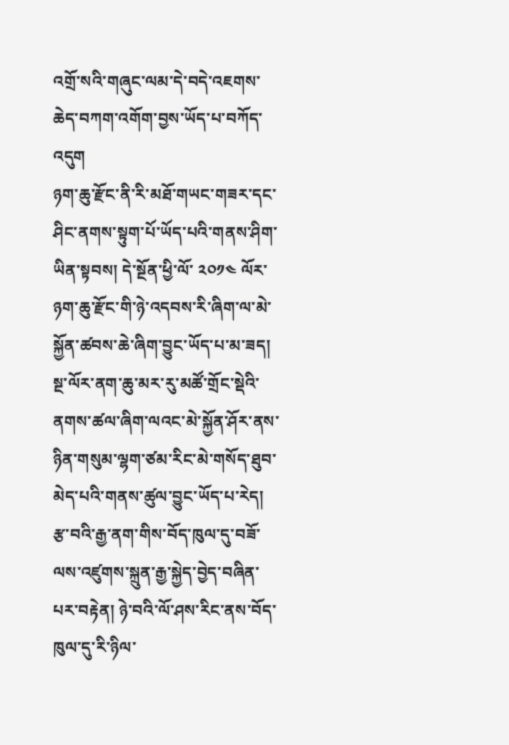འགྲོ་སའི་གཞུང་ལམ་དེ་བདེ་འཇགས་ཆེད་བཀག་འགོག་བྱས་ཡོད་པ་བཀོད་འདུག
ཉག་ཆུ་རྫོང་ནི་རི་མཐོ་གཡང་གཟར་དང་ཤིང་ནགས་སྟུག་པོ་ཡོད་པའི་གནས་ཤིག་ཡིན་སྟབས། དེ་སྔོན་ཕྱི་ལོ་ ༢༠༡༤ ལོར་ཉག་ཆུ་རྫོང་གི་ཉེ་འདབས་རི་ཞིག་ལ་མེ་སྐྱོན་ཚབས་ཆེ་ཞིག་བྱུང་ཡོད་པ་མ་ཟད། སྔ་ལོར་ནག་ཆུ་མར་རུ་མཚོ་གྲོང་སྡེའི་ནགས་ཚལ་ཞིག་ལའང་མེ་སྐྱོན་ཤོར་ནས་ཉིན་གསུམ་ལྷག་ཙམ་རིང་མེ་གསོད་ཐུབ་མེད་པའི་གནས་ཚུལ་བྱུང་ཡོད་པ་རེད།
རྩ་བའི་རྒྱ་ནག་གིས་བོད་ཁུལ་དུ་བཟོ་ལས་འཛུགས་སྐྲུན་རྒྱ་སྐྱེད་བྱེད་བཞིན་པར་བརྟེན། ཉེ་བའི་ལོ་ཤས་རིང་ནས་བོད་ཁུལ་དུ་རི་ཉིལ་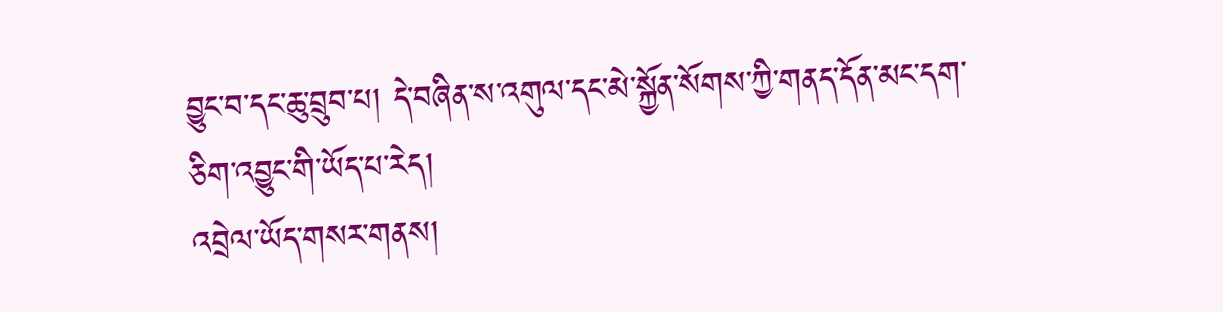བྱུང་བ་དང་ཆུ་བྲུབ་པ། དེ་བཞིན་ས་འགུལ་དང་མེ་སྐྱོན་སོགས་ཀྱི་གནད་དོན་མང་དག་ཅིག་འབྱུང་གི་ཡོད་པ་རེད།
འབྲེལ་ཡོད་གསར་གནས།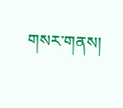གསར་གནས།